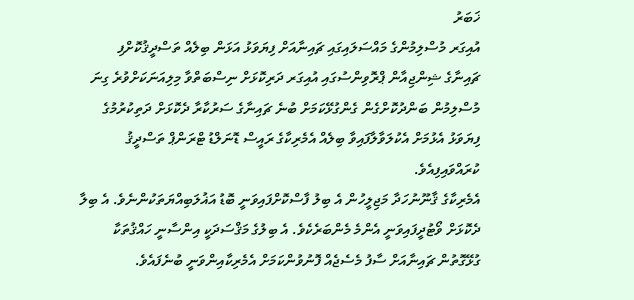ޚަބަރު
އުއިގަރ މުސްލިމުންގެ މައްސަލައިގައި ޗައިނާއަށް ފިޔަވަޅު އަޅަން ބިލެއް ތަސްދީޤުކޮށްފި
ޗައިނާގެ ޝިންޖިއާން ޕްރޮވިންސުގައި އުއިގަރ ދަރިކޮޅަށް ނިސްބަތްވާ މިލިއަނަކަށްވުރެ ގިނަ މުސްލިމުން ބަންދުކޮށްގެން ގެންގުޅޭކަމަށް ބުނެ ޗައިނާގެ ސަރުކާރާ ދެކޮޅަށް ދަތިކުރުމުގެ ފިޔަވަޅު އެޅުމަށް އެކުލަވާލާފައިވާ ބިލެއް އެމެރިކާގެ ރައީސް ޑޮނަލްޑު ޓްރަންޕް ތަސްދީޤު ކުރައްވައިފިއެވެ.
އެމެރިކާގެ ޤާނޫނުހަދާ މަޖިލީހުން އެ ބިލު ފާސްކޮށްފައިވަނީ ބޮޑު އަޣުލަބިއްޔަތަކުންނެވެ. އެ ބިލާ ދެކޮޅަށް ވޯޓުދީފައިވަނީ އެންމެ މެންބަރެކެވެ. އެ ބިލުގެ މަޤްސަދަކީ އިންސާނީ ހައްޤުތަކާ ގުޅޭގޮތުން ޗައިނާއަށް ސާފު މެސެޖެއް ފޮނުވުންކަމަށް އެމެރިކާއިންވަނީ ބުނެފައެވެ.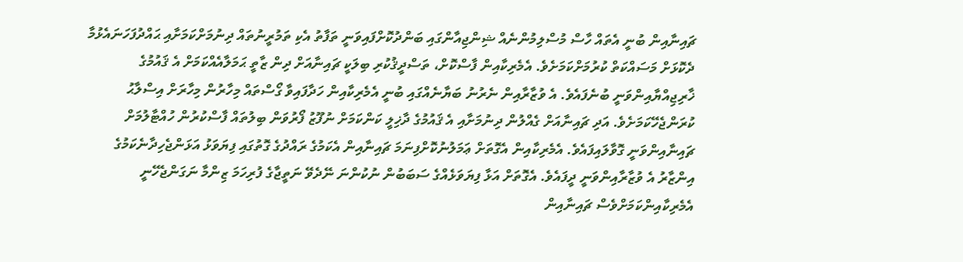ޗައިނާއިން ބުނީ އެތައް ހާސް މުސްލިމުންނެއް ޝިންޖިއާންގައި ބަންދުކޮށްފައިވަނީ ތަފާތު އެކި ތަމުރީނުތައް ދިނުމަށްކަމަށާއި ޙައްދުފަހަނައެޅުމާ ދެކޮޅަށް މަސައްކަތް ކުރުމަށްކަމަށެވެ. އެމެރިކާއިން ފާސްކޮށް، ތަސްދީޤުކުރި ބިލަކީ ޗައިނާއަށް ދިން ޒާތީ ޙަމަލާއެއްކަމަށް އެ ޤައުމުގެ ޚާރިޖިއްޔާއިންވަނީ ބުނެފައެވެ. އެ ވުޒާރާއިން ނެރުނު ބަޔާނެއްގައި ބުނީ އެމެރިކާއިން ހަދާފައިވާ ގޯސްތައް މިހާރުން މިހާރަށް އިސްލާޙު ކުރަންޖެހޭކަމަށެވެ. އަދި ޗައިނާއަށް ގެއްލުން ދިނުމަށާއި އެ ޤައުމުގެ ދާޚިލީ ކަންކަމަށް ނުފޫޒު ފޯރުވަން ބިލުތައް ފާސްކުރުން ހުއްޓާލުމަށް ޗައިނާއިންވަނީ ގޮވާލައިފައެވެ. އެމެރިކާއިން އެގޮތަށް ޢަމަލުނުކޮށްފިނަމަ ޗައިނާއިން އެކަމުގެ ރައްދުގެ ގޮތުގައި ފިޔަވަޅު އަޅަންޖެހިދާނެކަމުގެ އިންޒާރު އެ ވުޒާރާއިންވަނީ ދީފައެވެ. އެގޮތަށް އަޅާ ފިޔަވަޅެއްގެ ސަބަބުން ނުކުންނަ ނޭދެވޭ ނަތީޖާގެ ފުރިހަމަ ޒިންމާ ނަގަންޖެހޭނީ އެމެރިކާއިންކަމަށްވެސް ޗައިނާއިން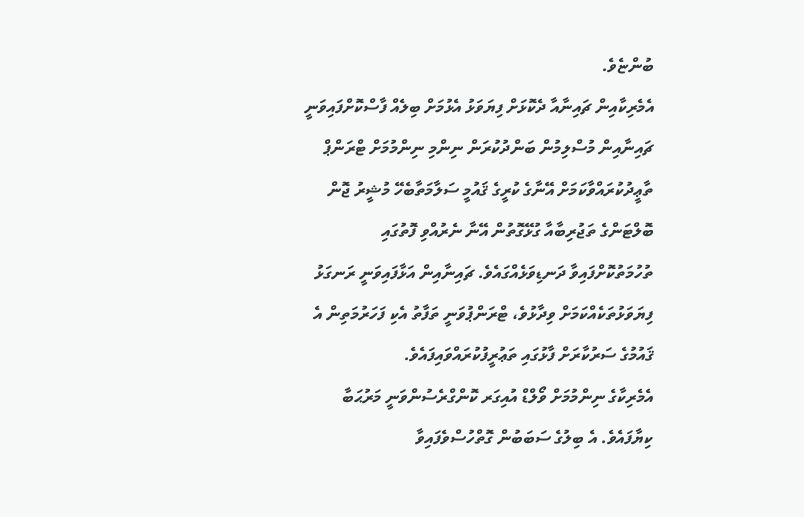ބުންޏެވެ.
އެމެރިކާއިން ޗައިނާއާ ދެކޮޅަށް ފިޔަވަޅު އެޅުމަށް ބިލެއް ފާސްކޮށްފައިވަނީ ޗައިނާއިން މުސްލިމުން ބަންދުކުރަން ނިންމި ނިންމުމަށް ޓްރަންޕް ތާޢީދުކުރައްވާކަމަށް އޭނާގެ ކުރީގެ ޤައުމީ ސަލާމަތާބެހޭ މުޝީރު ޖޮން ބޮލްޓަންގެ ތަޖުރިބާއާ ގުޅޭގޮތުން އޭނާ ނެރުއްވި ފޮތުގައި ތުހުމަތުކޮށްފައިވާ ދަނޑިވަޅެއްގައެވެ. ޗައިނާއިން އަޅާފައިވަނީ ރަނގަޅު ފިޔަވަޅުތަކެއްކަމަށް ވިދާޅުވެ، ޓްރަންޕުވަނީ ތަފާތު އެކި ފަހަރުމަތިން އެ ޤައުމުގެ ސަރުކާރަށް ފާޅުގައި ތަޢުރީފުކުރައްވައިފައެވެ.
އެމެރިކާގެ ނިންމުމަށް ވޯލްޑް އުއިގަރ ކޮންގްރެސުންވަނީ މަރުޙަބާ ކިޔާފައެވެ. އެ ބިލުގެ ސަބަބުން ގޮތްހުސްވެފައިވާ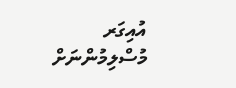އުއިގަރ މުސްލިމުންނަށް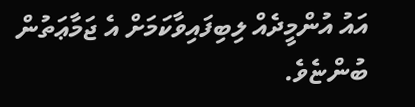އައު އުންމީދެއް ލިބިފައިވާކަމަށް އެ ޖަމާޢަތުން ބުންޏެވެ.